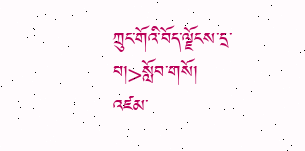ཀྲུང་གོའི་བོད་ལྗོངས་དྲ་བ།>སློབ་གསོ།
འཛམ་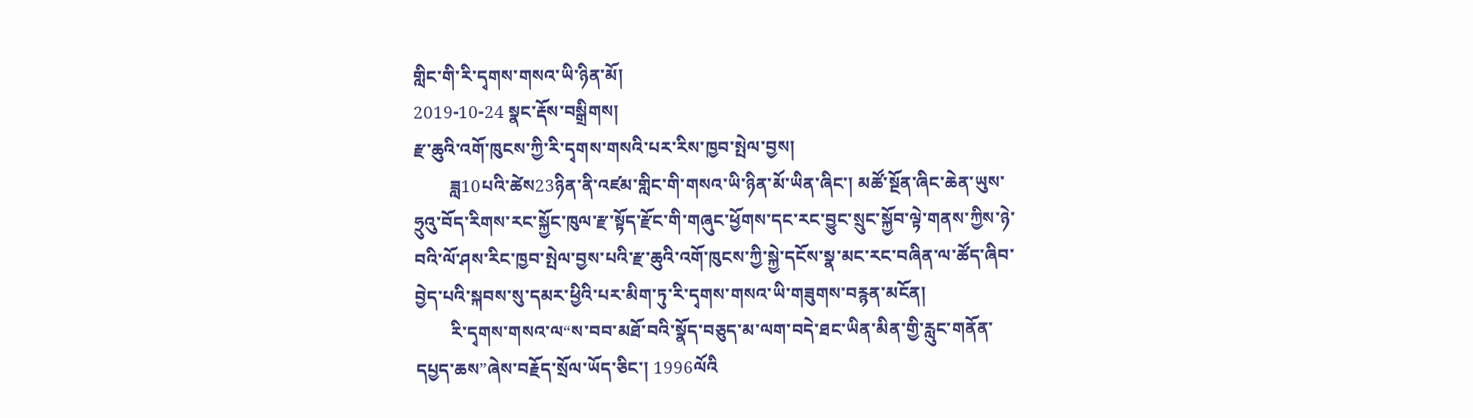གླིང་གི་རི་དྭགས་གསའ་ཡི་ཉིན་མོ།
2019-10-24 སྣང་རྡོས་བསྒྲིགས།
རྫ་ཆུའི་འགོ་ཁུངས་ཀྱི་རི་དྭགས་གསའི་པར་རིས་ཁྱབ་སྤེལ་བྱས།
        ཟླ10པའི་ཚེས23ཉིན་ནི་འཛམ་གླིང་གི་གསའ་ཡི་ཉིན་མོ་ཡིན་ཞིང་། མཚོ་སྔོན་ཞིང་ཆེན་ཡུས་ཧྲུའུ་བོད་རིགས་རང་སྐྱོང་ཁུལ་རྫ་སྟོད་རྫོང་གི་གཞུང་ཕྱོགས་དང་རང་བྱུང་སྲུང་སྐྱོབ་ལྟེ་གནས་ཀྱིས་ཉེ་བའི་ལོ་ཤས་རིང་ཁྱབ་སྤེལ་བྱས་པའི་རྫ་ཆུའི་འགོ་ཁུངས་ཀྱི་སྐྱེ་དངོས་སྣ་མང་རང་བཞིན་ལ་ཚོད་ཞིབ་བྱེད་པའི་སྐབས་སུ་དམར་ཕྱིའི་པར་མིག་ཏུ་རི་དྭགས་གསའ་ཡི་གཟུགས་བརྙན་མངོན།
        རི་དྭགས་གསའ་ལ“ས་བབ་མཐོ་བའི་སྣོད་བཅུད་མ་ལག་བདེ་ཐང་ཡིན་མིན་གྱི་རླུང་གནོན་དཔྱད་ཆས”ཞེས་བརྗོད་སྲོལ་ཡོད་ཅིང་། 1996ལོའི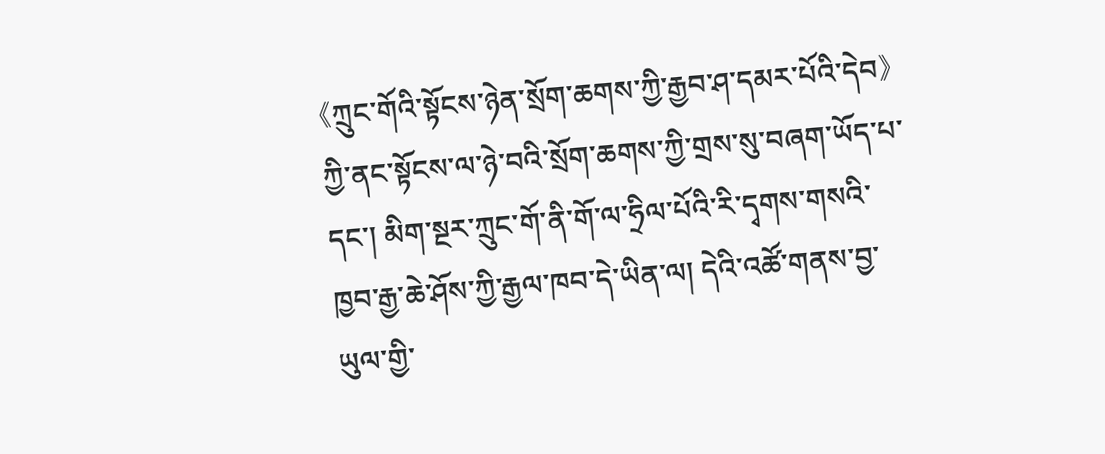《ཀྲུང་གོའི་སྟོངས་ཉེན་སྲོག་ཆགས་ཀྱི་རྒྱབ་ཤ་དམར་པོའི་དེབ》ཀྱི་ནང་སྟོངས་ལ་ཉེ་བའི་སྲོག་ཆགས་ཀྱི་གྲས་སུ་བཞག་ཡོད་པ་དང་། མིག་སྔར་ཀྲུང་གོ་ནི་གོ་ལ་ཧྲིལ་པོའི་རི་དྭགས་གསའི་ཁྱབ་རྒྱ་ཆེ་ཤོས་ཀྱི་རྒྱལ་ཁབ་དེ་ཡིན་ལ། དེའི་འཚོ་གནས་བྱ་ཡུལ་གྱི་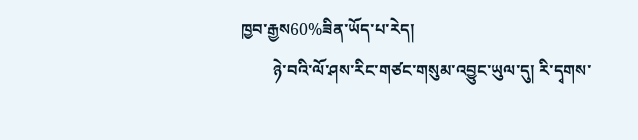ཁྱབ་རྒྱས60%ཟིན་ཡོད་པ་རེད།
        ཉེ་བའི་ལོ་ཤས་རིང་གཙང་གསུམ་འབྱུང་ཡུལ་དུ། རི་དྭགས་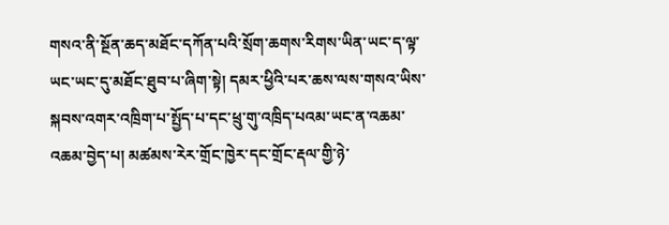གསའ་ནི་སྔོན་ཆད་མཐོང་དཀོན་པའི་སྲོག་ཆགས་རིགས་ཡིན་ཡང་ད་ལྟ་ཡང་ཡང་དུ་མཐོང་ཐུབ་པ་ཞིག་སྟེ། དམར་ཕྱིའི་པར་ཆས་ལས་གསའ་ཡིས་སྐབས་འགར་འཁྲིག་པ་སྤྱོད་པ་དང་ཕྲུ་གུ་འཁྲིད་པའམ་ཡང་ན་འཆམ་འཆམ་བྱེད་པ། མཚམས་རེར་གྲོང་ཁྱེར་དང་གྲོང་རྡལ་གྱི་ཉེ་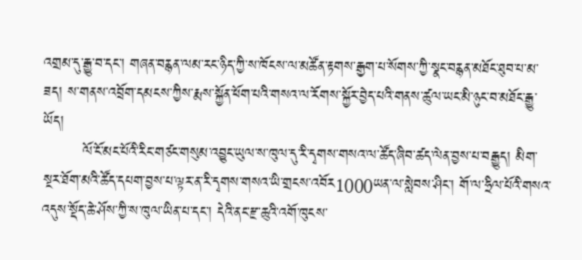འགྲམ་དུ་རྒྱུ་བ་དང་། གཞན་བརྙན་ལམ་རང་ཉིད་ཀྱི་ས་ཁོངས་ལ་མཚོན་རྟགས་རྒྱག་པ་སོགས་ཀྱི་སྣང་བརྙན་མཐོང་ཐུབ་པ་མ་ཟད། ས་གནས་འབྲོག་དམངས་ཀྱིས་རྨས་སྐྱོན་ཕོག་པའི་གསའ་ལ་རོགས་སྐྱོར་བྱེད་པའི་གནས་ཚུལ་ཡང་མི་ཉུང་བ་མཐོང་རྒྱུ་ཡོད།
        ལོ་ངོ་མང་པོའི་རིང་གཙང་གསུམ་འབྱུང་ཡུལ་ས་ཁུལ་དུ་རི་དྭགས་གསའ་ལ་ཚོད་ཞིབ་ཚད་ལེན་བྱས་པ་བརྒྱུད། མིག་སྔར་ཐོག་མའི་ཚོད་དཔག་བྱས་པ་ལྟར་ན་རི་དྭགས་གསའ་ཡི་གྲངས་འབོར1000ཡན་ལ་སླེབས་ཤིང་། གོ་ལ་ཧྲིལ་པོའི་གསའ་འདུས་སྡོད་ཆེ་ཤོས་ཀྱི་ས་ཁུལ་ཡིན་པ་དང་། དེའི་ནང་རྫ་ཆུའི་འགོ་ཁུངས་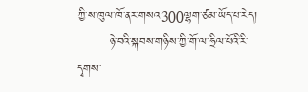ཀྱི་ས་ཁུལ་ཁོ་ནར་གསའ300ལྷག་ཙམ་ཡོད་པ་རེད།
        ཉེ་བའི་སྐབས་གཉིས་ཀྱི་གོ་ལ་ཧྲིལ་པོའི་རི་དྭགས་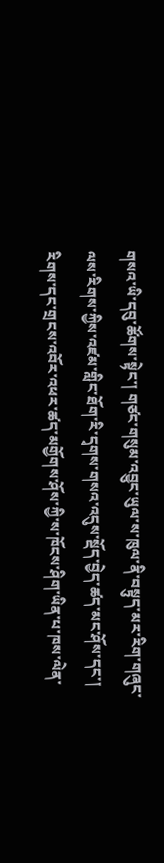གསའ་ཡི་དབུ་ཚོགས་སྟེང་། གཙང་གསུམ་འབྱུང་ཡུལ་ས་ཁུལ་ནི་བསྟུད་མར་རིག་གཞུང་ལས་རིགས་ཀྱིས་འཛམ་གླིང་ཐོག་རི་དྭགས་གསའ་འདུས་སྡོད་བྱེད་ཚད་མང་ཤོས་དང་། རིགས་དང་གྲངས་འབོར་འཕར་ཚད་མགྱོགས་ཤོས་ཀྱི་ས་ཁོངས་ཤིག་ཡིན་པ་ཁས་ལེན་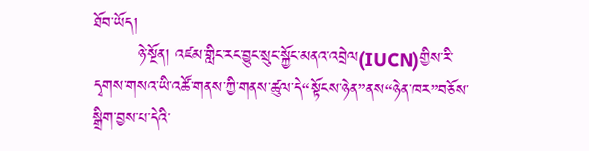ཐོབ་ཡོད།
        ཉེ་སྔོན། འཛམ་གླིང་རང་བྱུང་སྲུང་སྐྱོང་མནའ་འབྲེལ(IUCN)གྱིས་རི་དྭགས་གསའ་ཡི་འཚོ་གནས་ཀྱི་གནས་ཚུལ་དེ“སྟོངས་ཉེན”ནས“ཉེན་ཁར”བཅོས་སྒྲིག་བྱས་པ་དེའི་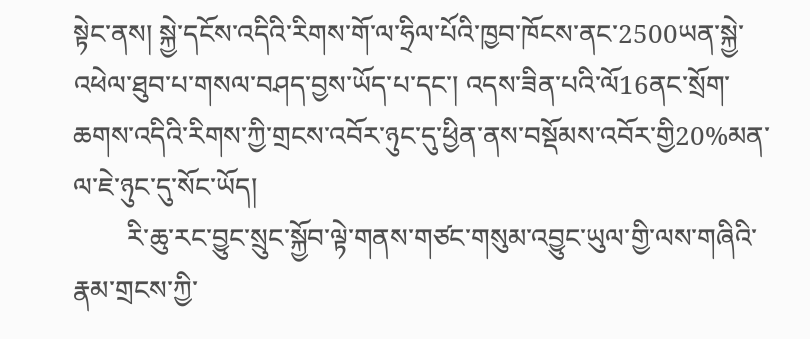སྟེང་ནས། སྐྱེ་དངོས་འདིའི་རིགས་གོ་ལ་ཧྲིལ་པོའི་ཁྱབ་ཁོངས་ནང་2500ཡན་སྐྱེ་འཕེལ་ཐུབ་པ་གསལ་བཤད་བྱས་ཡོད་པ་དང་། འདས་ཟིན་པའི་ལོ16ནང་སྲོག་ཆགས་འདིའི་རིགས་ཀྱི་གྲངས་འབོར་ཉུང་དུ་ཕྱིན་ནས་བསྡོམས་འབོར་གྱི20%མན་ལ་ཇེ་ཉུང་དུ་སོང་ཡོད།
        རི་ཆུ་རང་བྱུང་སྲུང་སྐྱོབ་ལྟེ་གནས་གཙང་གསུམ་འབྱུང་ཡུལ་གྱི་ལས་གཞིའི་རྣམ་གྲངས་ཀྱི་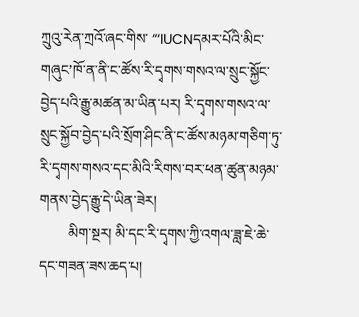ཀྲུའུ་རེན་ཀྲའོ་ཞང་གིས་ “‘IUCNདམར་པོའི་མིང་གཞུང’ཁོ་ན་ནི་ང་ཚོས་རི་དྭགས་གསའ་ལ་སྲུང་སྐྱོང་བྱེད་པའི་རྒྱུ་མཚན་མ་ཡིན་པར། རི་དྭགས་གསའ་ལ་སྲུང་སྐྱོབ་བྱེད་པའི་སྲོག་ཤིང་ནི་ང་ཚོས་མཉམ་གཅིག་ཏུ་རི་དྭགས་གསའ་དང་མིའི་རིགས་བར་ཕན་ཚུན་མཉམ་གནས་བྱེད་རྒྱུ་དེ་ཡིན་ཟེར།
        མིག་སྔར། མི་དང་རི་དྭགས་ཀྱི་འགལ་ཟླ་ཇེ་ཆེ་དང་གཟན་ཟས་ཆད་པ།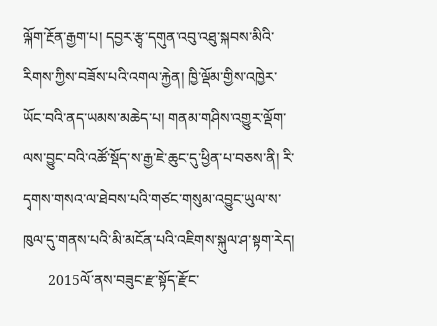ལྐོག་རྔོན་རྒྱག་པ། དབྱར་རྩྭ་དགུན་འབུ་འཐུ་སྐབས་མིའི་རིགས་ཀྱིས་བཟོས་པའི་འགལ་རྐྱེན། ཁྱི་ལྡོམ་གྱིས་འཁྱེར་ཡོང་བའི་ནད་ཡམས་མཆེད་པ། གནམ་གཤིས་འགྱུར་ལྡོག་ལས་བྱུང་བའི་འཚོ་སྡོད་ས་རྒྱ་ཇེ་ཆུང་དུ་ཕྱིན་པ་བཅས་ནི། རི་དྭགས་གསའ་ལ་ཐེབས་པའི་གཙང་གསུམ་འབྱུང་ཡུལ་ས་ཁུལ་དུ་གནས་པའི་མི་མངོན་པའི་འཇིགས་སྐུལ་ཤ་སྟག་རེད།
       2015ལོ་ནས་བཟུང་རྫ་སྟོད་རྫོང་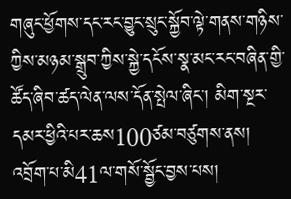གཞུང་ཕྱོགས་དང་རང་བྱུང་སྲུང་སྐྱོབ་ལྟེ་གནས་གཉིས་ཀྱིས་མཉམ་སྒྲུབ་ཀྱིས་སྐྱེ་དངོས་སྣ་མང་རང་བཞིན་གྱི་ཚོད་ཞིབ་ཚད་ལེན་ལས་དོན་སྤེལ་ཞིང་། མིག་སྔར་དམར་ཕྱིའི་པར་ཆས100ཙམ་བཙུགས་ནས། འབྲོག་པ་མི41ལ་གསོ་སྦྱོང་བྱས་པས།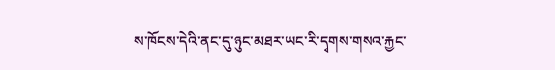ས་ཁོངས་དེའི་ནང་དུ་ཉུང་མཐར་ཡང་རི་དྭགས་གསའ་རྐྱང་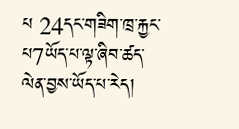པ 24དང་གཟིག་ཁྲ་རྐྱང་པ7ཡོད་པ་ལྟ་ཞིབ་ཚད་ལེན་བྱས་ཡོད་པ་རེད།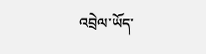འབྲེལ་ཡོད་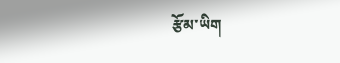རྩོམ་ཡིག